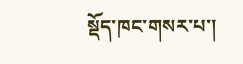སྡོད་ཁང་གསར་པ་།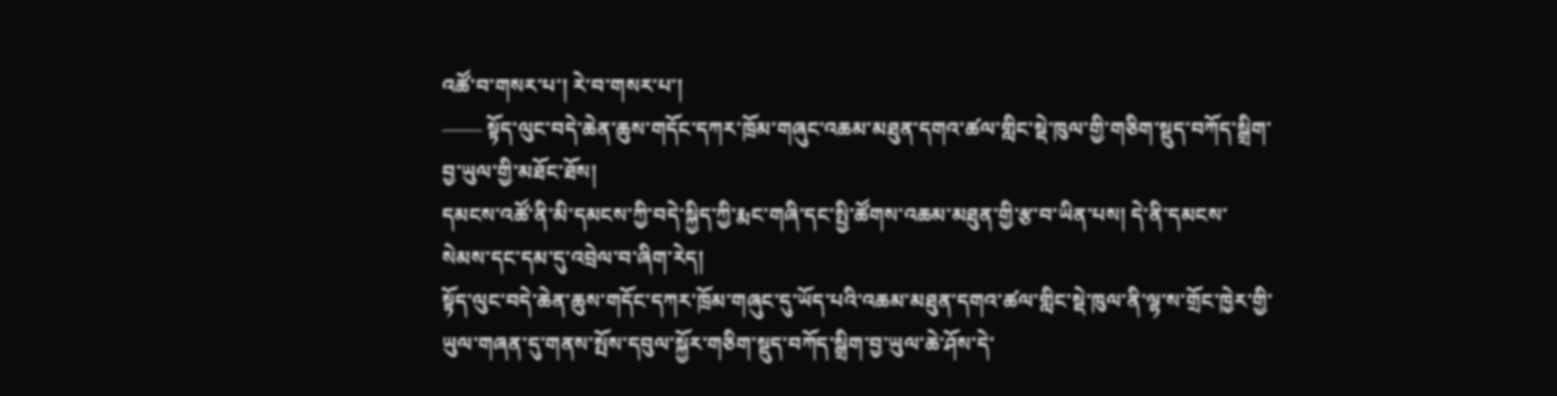འཚོ་བ་གསར་པ་། རེ་བ་གསར་པ་།
—— སྟོད་ལུང་བདེ་ཆེན་ཆུས་གདོང་དཀར་ཁྲོམ་གཞུང་འཆམ་མཐུན་དགའ་ཚལ་གླིང་སྡེ་ཁུལ་གྱི་གཅིག་སྡུད་བཀོད་སྒྲིག་བྱ་ཡུལ་གྱི་མཐོང་ཐོས།
དམངས་འཚོ་ནི་མི་དམངས་ཀྱི་བདེ་སྐྱིད་ཀྱི་རྨང་གཞི་དང་སྤྱི་ཚོགས་འཆམ་མཐུན་གྱི་རྩ་བ་ཡིན་པས། དེ་ནི་དམངས་སེམས་དང་དམ་དུ་འབྲེལ་བ་ཞིག་རེད།
སྟོད་ལུང་བདེ་ཆེན་ཆུས་གདོང་དཀར་ཁྲོམ་གཞུང་དུ་ཡོད་པའི་འཆམ་མཐུན་དགའ་ཚལ་གླིང་སྡེ་ཁུལ་ནི་ལྷ་ས་གྲོང་ཁྱེར་གྱི་ཡུལ་གཞན་དུ་གནས་སྤོས་དབུལ་སྐྱོར་གཅིག་སྡུད་བཀོད་སྒྲིག་བྱ་ཡུལ་ཆེ་ཤོས་དེ་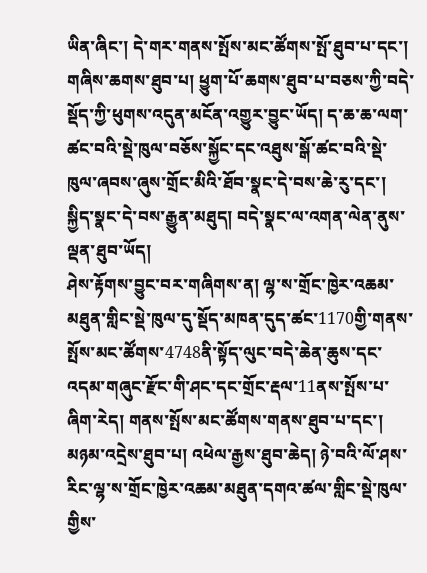ཡིན་ཞིང་། དེ་གར་གནས་སྤོས་མང་ཚོགས་སྤོ་ཐུབ་པ་དང་། གཞིས་ཆགས་ཐུབ་པ། ཕྱུག་པོ་ཆགས་ཐུབ་པ་བཅས་ཀྱི་བདེ་སྡོད་ཀྱི་ཕུགས་འདུན་མངོན་འགྱུར་བྱུང་ཡོད། ད་ཆ་ཆ་ལག་ཚང་བའི་སྡེ་ཁུལ་བཅོས་སྐྱོང་དང་འཐུས་སྒོ་ཚང་བའི་སྡེ་ཁུལ་ཞབས་ཞུས་གྲོང་མིའི་ཐོབ་སྣང་དེ་བས་ཆེ་རུ་དང་། སྐྱིད་སྣང་དེ་བས་རྒྱུན་མཐུད། བདེ་སྣང་ལ་འགན་ལེན་ནུས་ལྡན་ཐུབ་ཡོད།
ཤེས་རྟོགས་བྱུང་བར་གཞིགས་ན། ལྷ་ས་གྲོང་ཁྱེར་འཆམ་མཐུན་གླིང་སྡེ་ཁུལ་དུ་སྡོད་མཁན་དུད་ཚང་1170གྱི་གནས་སྤོས་མང་ཚོགས་4748ནི་སྟོད་ལུང་བདེ་ཆེན་ཆུས་དང་འདམ་གཞུང་རྫོང་གི་ཤང་དང་གྲོང་རྡལ་11ནས་སྤོས་པ་ཞིག་རེད། གནས་སྤོས་མང་ཚོགས་གནས་ཐུབ་པ་དང་། མཉམ་འདྲེས་ཐུབ་པ། འཕེལ་རྒྱས་ཐུབ་ཆེད། ཉེ་བའི་ལོ་ཤས་རིང་ལྷ་ས་གྲོང་ཁྱེར་འཆམ་མཐུན་དགའ་ཚལ་གླིང་སྡེ་ཁུལ་གྱིས་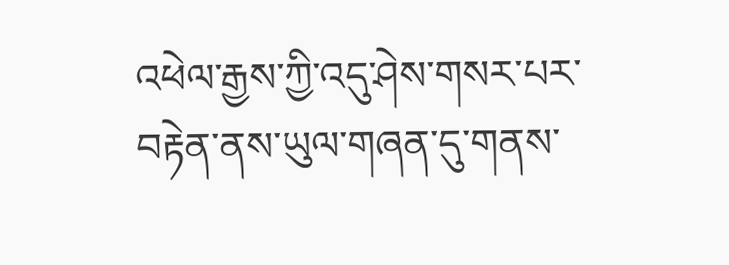འཕེལ་རྒྱས་ཀྱི་འདུ་ཤེས་གསར་པར་བརྟེན་ནས་ཡུལ་གཞན་དུ་གནས་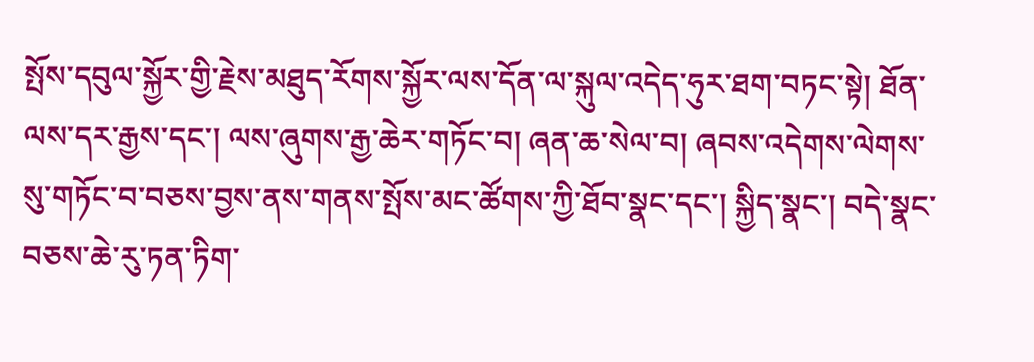སྤོས་དབུལ་སྐྱོར་གྱི་རྗེས་མཐུད་རོགས་སྐྱོར་ལས་དོན་ལ་སྐུལ་འདེད་ཧུར་ཐག་བཏང་སྟེ། ཐོན་ལས་དར་རྒྱས་དང་། ལས་ཞུགས་རྒྱ་ཆེར་གཏོང་བ། ཞན་ཆ་སེལ་བ། ཞབས་འདེགས་ལེགས་སུ་གཏོང་བ་བཅས་བྱས་ནས་གནས་སྤོས་མང་ཚོགས་ཀྱི་ཐོབ་སྣང་དང་། སྐྱིད་སྣང་། བདེ་སྣང་བཅས་ཆེ་རུ་ཏན་ཏིག་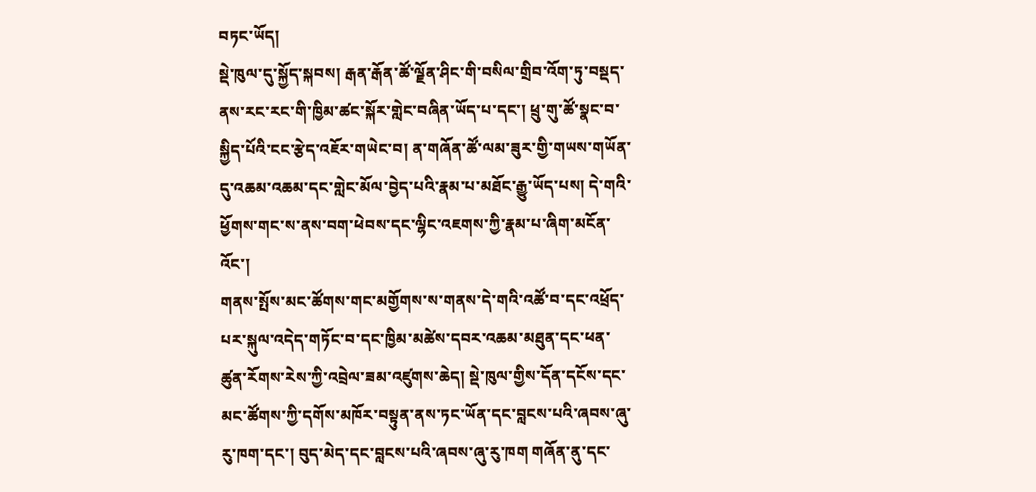བཏང་ཡོད།
སྡེ་ཁུལ་དུ་སྐྱོད་སྐབས། རྒན་རྒོན་ཚོ་ལྗོན་ཤིང་གི་བསིལ་གྲིབ་འོག་ཏུ་བསྡད་ནས་རང་རང་གི་ཁྱིམ་ཚང་སྐོར་གླེང་བཞིན་ཡོད་པ་དང་། ཕྲུ་གུ་ཚོ་སྣང་བ་སྐྱིད་པོའི་ངང་རྩེད་འཇོར་གཡེང་བ། ན་གཞོན་ཚོ་ལམ་ཟུར་གྱི་གཡས་གཡོན་དུ་འཆམ་འཆམ་དང་གླེང་མོལ་བྱེད་པའི་རྣམ་པ་མཐོང་རྒྱུ་ཡོད་པས། དེ་གའི་ཕྱོགས་གང་ས་ནས་བག་ཕེབས་དང་ལྷིང་འཇགས་ཀྱི་རྣམ་པ་ཞིག་མངོན་འོང་།
གནས་སྤོས་མང་ཚོགས་གང་མགྱོགས་ས་གནས་དེ་གའི་འཚོ་བ་དང་འཕྲོད་པར་སྐུལ་འདེད་གཏོང་བ་དང་ཁྱིམ་མཚེས་དབར་འཆམ་མཐུན་དང་ཕན་ཚུན་རོགས་རེས་ཀྱི་འབྲེལ་ཟམ་འཛུགས་ཆེད། སྡེ་ཁུལ་གྱིས་དོན་དངོས་དང་མང་ཚོགས་ཀྱི་དགོས་མཁོར་བསྟུན་ནས་ཏང་ཡོན་དང་བླངས་པའི་ཞབས་ཞུ་རུ་ཁག་དང་། བུད་མེད་དང་བླངས་པའི་ཞབས་ཞུ་རུ་ཁག གཞོན་ནུ་དང་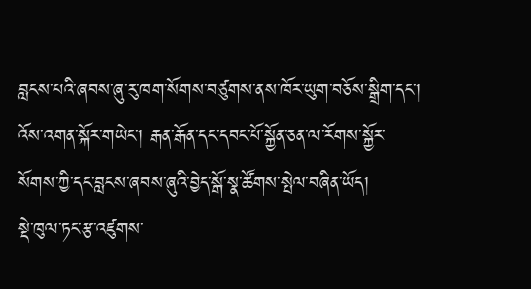བླངས་པའི་ཞབས་ཞུ་རུ་ཁག་སོགས་བཙུགས་ནས་ཁོར་ཡུག་བཅོས་སྒྲིག་དང་། འོས་འགན་སྐོར་གཡེང་། རྒན་རྒོན་དང་དབང་པོ་སྐྱོན་ཅན་ལ་རོགས་སྐྱོར་སོགས་ཀྱི་དང་བླངས་ཞབས་ཞུའི་བྱེད་སྒོ་སྣ་ཚོགས་སྤེལ་བཞིན་ཡོད།
སྡེ་ཁུལ་ཏང་རྩ་འཛུགས་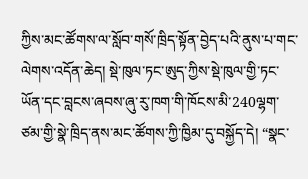ཀྱིས་མང་ཚོགས་ལ་སློབ་གསོ་ཁྲིད་སྟོན་བྱེད་པའི་ནུས་པ་གང་ལེགས་འདོན་ཆེད། སྡེ་ཁུལ་ཏང་ཨུད་ཀྱིས་སྡེ་ཁུལ་གྱི་ཏང་ཡོན་དང་བླངས་ཞབས་ཞུ་རུ་ཁག་གི་ཁོངས་མི་240ལྷག་ཙམ་གྱི་སྣེ་ཁྲིད་ནས་མང་ཚོགས་ཀྱི་ཁྱིམ་དུ་བསྐྱོད་དེ། “སྣང་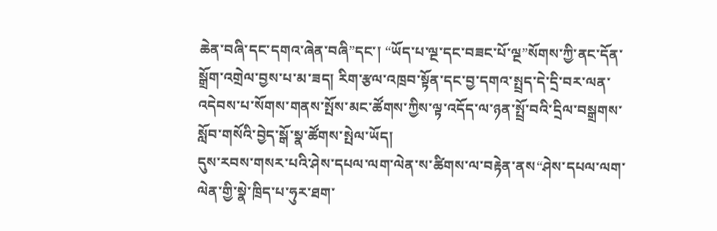ཆེན་བཞི་དང་དགའ་ཞེན་བཞི”དང་། “ཡོད་པ་ལྔ་དང་བཟང་པོ་ལྔ”སོགས་ཀྱི་ནང་དོན་སྒྲོག་འགྲེལ་བྱས་པ་མ་ཟད། རིག་རྩལ་འཁྲབ་སྟོན་དང་བྱ་དགའ་སྤྲད་དེ་དྲི་བར་ལན་འདེབས་པ་སོགས་གནས་སྤོས་མང་ཚོགས་ཀྱིས་ལྟ་འདོད་ལ་ཉན་སྤྲོ་བའི་དྲིལ་བསྒྲགས་སློབ་གསོའི་བྱེད་སྒོ་སྣ་ཚོགས་སྤེལ་ཡོད།
དུས་རབས་གསར་པའི་ཤེས་དཔལ་ལག་ལེན་ས་ཚིགས་ལ་བརྟེན་ནས“ཤེས་དཔལ་ལག་ལེན་གྱི་སྣེ་ཁྲིད་པ་ཧུར་ཐག་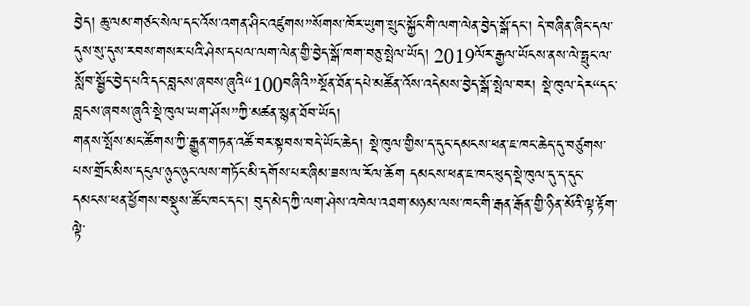བྱེད། ཆུ་ལམ་གཙང་སེལ་དང་འོས་འགན་ཤིང་འཛུགས”སོགས་ཁོར་ཡུག་སྲུང་སྐྱོང་གི་ལག་ལེན་བྱེད་སྒོ་དང་། དེ་བཞིན་ཞིང་དལ་དུས་སུ་དུས་རབས་གསར་པའི་ཤེས་དཔལ་ལག་ལེན་གྱི་བྱེད་སྒོ་ཁག་བཅུ་སྤེལ་ཡོད། 2019ལོར་རྒྱལ་ཡོངས་ནས་ལེ་ཧྥུང་ལ་སློབ་སྦྱོང་བྱེད་པའི་དང་བླངས་ཞབས་ཞུའི“100བཞིའི”སྔོན་ཐོན་དཔེ་མཚོན་འོས་འདེམས་བྱེད་སྒོ་སྤེལ་བར། སྡེ་ཁུལ་དེར“དང་བླངས་ཞབས་ཞུའི་སྡེ་ཁུལ་ཡག་ཤོས”ཀྱི་མཚན་སྙན་ཐོབ་ཡོད།
གནས་སྤོས་མང་ཚོགས་ཀྱི་རྒྱུན་གཏན་འཚོ་བར་སྟབས་བདེ་ཡོང་ཆེད། སྡེ་ཁུལ་གྱིས་ད་དུང་དམངས་ཕན་ཇ་ཁང་ཆེད་དུ་བཙུགས་པས་གྲོང་མིས་དངུལ་ཉུང་ཉུང་ལས་གཏོང་མི་དགོས་པར་ཞིམ་ཟས་ལ་རོལ་ཆོག དམངས་ཕན་ཇ་ཁང་ཕུད་སྡེ་ཁུལ་དུ་ད་དུང་དམངས་ཕན་ཕྱོགས་བསྡུས་ཚོང་ཁང་དང་། བུད་མེད་ཀྱི་ལག་ཤེས་འཁེལ་འཐག་མཉམ་ལས་ཁང་གི་རྒན་རྒོན་གྱི་ཉིན་མོའི་ལྟ་རྟོག་ལྟེ་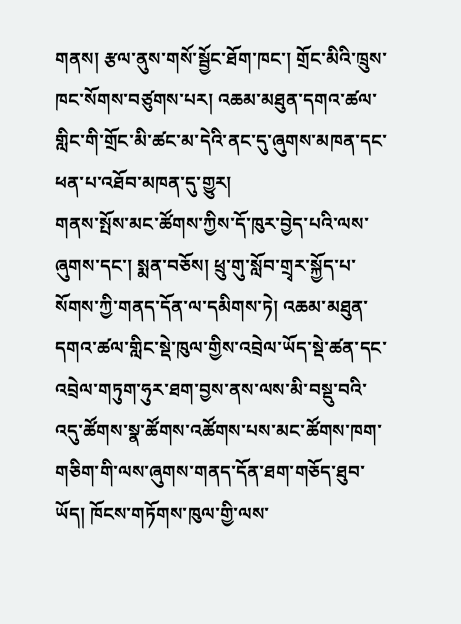གནས། རྩལ་ནུས་གསོ་སྦྱོང་ཐོག་ཁང་། གྲོང་མིའི་ཁྲུས་ཁང་སོགས་བཙུགས་པར། འཆམ་མཐུན་དགའ་ཚལ་གླིང་གི་གྲོང་མི་ཚང་མ་དེའི་ནང་དུ་ཞུགས་མཁན་དང་ཕན་པ་འཐོབ་མཁན་དུ་གྱུར།
གནས་སྤོས་མང་ཚོགས་ཀྱིས་དོ་ཁུར་བྱེད་པའི་ལས་ཞུགས་དང་། སྨན་བཅོས། ཕྲུ་གུ་སློབ་གྲྭར་སྐྱོད་པ་སོགས་ཀྱི་གནད་དོན་ལ་དམིགས་ཏེ། འཆམ་མཐུན་དགའ་ཚལ་གླིང་སྡེ་ཁུལ་གྱིས་འབྲེལ་ཡོད་སྡེ་ཚན་དང་འབྲེལ་གཏུག་ཧུར་ཐག་བྱས་ནས་ལས་མི་བསྡུ་བའི་འདུ་ཚོགས་སྣ་ཚོགས་འཚོགས་པས་མང་ཚོགས་ཁག་གཅིག་གི་ལས་ཞུགས་གནད་དོན་ཐག་གཅོད་ཐུབ་ཡོད། ཁོངས་གཏོགས་ཁུལ་གྱི་ལས་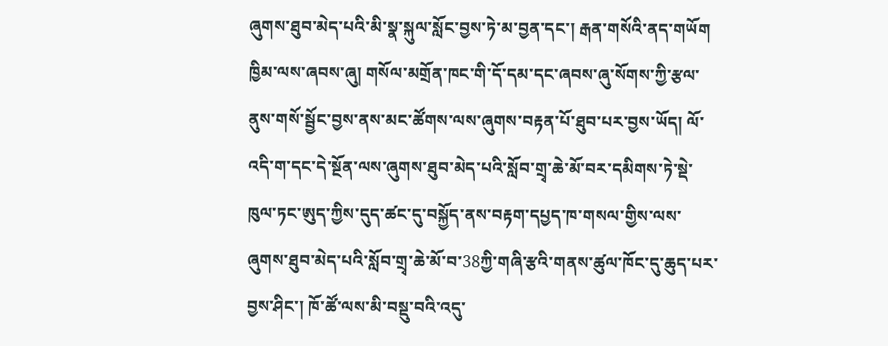ཞུགས་ཐུབ་མེད་པའི་མི་སྣ་སྐུལ་སློང་བྱས་ཏེ་མ་བྱན་དང་། རྒན་གསོའི་ནད་གཡོག ཁྱིམ་ལས་ཞབས་ཞུ། གསོལ་མགྲོན་ཁང་གི་དོ་དམ་དང་ཞབས་ཞུ་སོགས་ཀྱི་རྩལ་ནུས་གསོ་སྦྱོང་བྱས་ནས་མང་ཚོགས་ལས་ཞུགས་བརྟན་པོ་ཐུབ་པར་བྱས་ཡོད། ལོ་འདི་ག་དང་དེ་སྔོན་ལས་ཞུགས་ཐུབ་མེད་པའི་སློབ་གྲྭ་ཆེ་མོ་བར་དམིགས་ཏེ་སྡེ་ཁུལ་ཏང་ཨུད་ཀྱིས་དུད་ཚང་དུ་བསྐྱོད་ནས་བརྟག་དཔྱད་ཁ་གསལ་གྱིས་ལས་ཞུགས་ཐུབ་མེད་པའི་སློབ་གྲྭ་ཆེ་མོ་བ་38ཀྱི་གཞི་རྩའི་གནས་ཚུལ་ཁོང་དུ་ཆུད་པར་བྱས་ཤིང་། ཁོ་ཚོ་ལས་མི་བསྡུ་བའི་འདུ་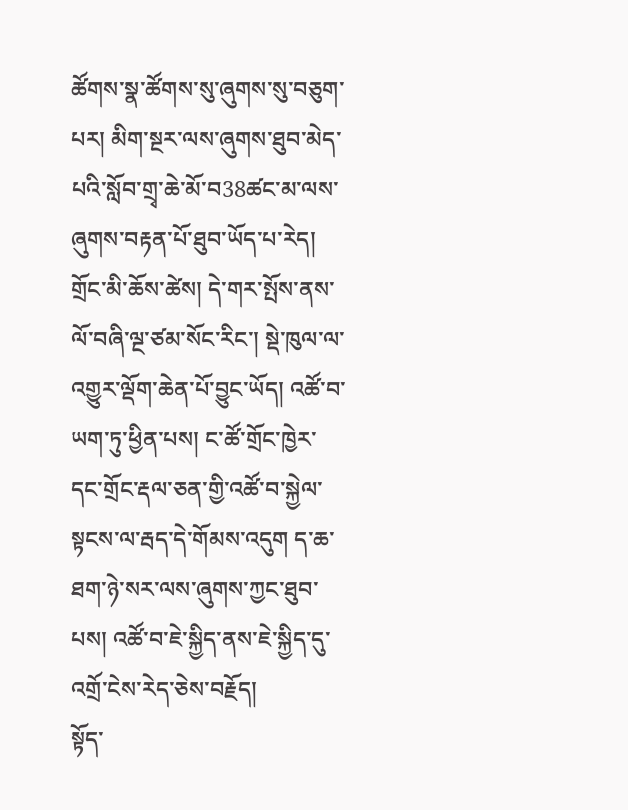ཚོགས་སྣ་ཚོགས་སུ་ཞུགས་སུ་བཅུག་པར། མིག་སྔར་ལས་ཞུགས་ཐུབ་མེད་པའི་སློབ་གྲྭ་ཆེ་མོ་བ38ཚང་མ་ལས་ཞུགས་བརྟན་པོ་ཐུབ་ཡོད་པ་རེད།
གྲོང་མི་ཆོས་ཚེས། དེ་གར་སྤོས་ནས་ལོ་བཞི་ལྔ་ཙམ་སོང་རིང་། སྡེ་ཁུལ་ལ་འགྱུར་ལྡོག་ཆེན་པོ་བྱུང་ཡོད། འཚོ་བ་ཡག་ཏུ་ཕྱིན་པས། ང་ཚོ་གྲོང་ཁྱེར་དང་གྲོང་རྡལ་ཅན་གྱི་འཚོ་བ་སྐྱེལ་སྟངས་ལ་རྦད་དེ་གོམས་འདུག ད་ཆ་ཐག་ཉེ་སར་ལས་ཞུགས་ཀྱང་ཐུབ་པས། འཚོ་བ་ཇེ་སྐྱིད་ནས་ཇེ་སྐྱིད་དུ་འགྲོ་ངེས་རེད་ཅེས་བརྗོད།
སྟོད་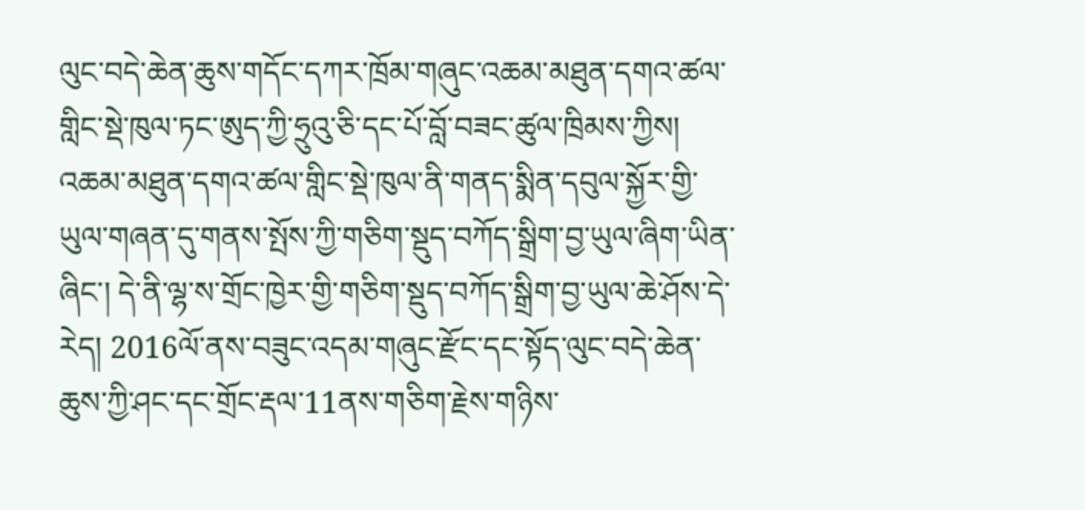ལུང་བདེ་ཆེན་ཆུས་གདོང་དཀར་ཁྲོམ་གཞུང་འཆམ་མཐུན་དགའ་ཚལ་གླིང་སྡེ་ཁུལ་ཏང་ཨུད་ཀྱི་ཧྲུའུ་ཅི་དང་པོ་བློ་བཟང་ཚུལ་ཁྲིམས་ཀྱིས། འཆམ་མཐུན་དགའ་ཚལ་གླིང་སྡེ་ཁུལ་ནི་གནད་སྨིན་དབུལ་སྐྱོར་གྱི་ཡུལ་གཞན་དུ་གནས་སྤོས་ཀྱི་གཅིག་སྡུད་བཀོད་སྒྲིག་བྱ་ཡུལ་ཞིག་ཡིན་ཞིང་། དེ་ནི་ལྷ་ས་གྲོང་ཁྱེར་གྱི་གཅིག་སྡུད་བཀོད་སྒྲིག་བྱ་ཡུལ་ཆེ་ཤོས་དེ་རེད། 2016ལོ་ནས་བཟུང་འདམ་གཞུང་རྫོང་དང་སྟོད་ལུང་བདེ་ཆེན་ཆུས་ཀྱི་ཤང་དང་གྲོང་རྡལ་11ནས་གཅིག་རྗེས་གཉིས་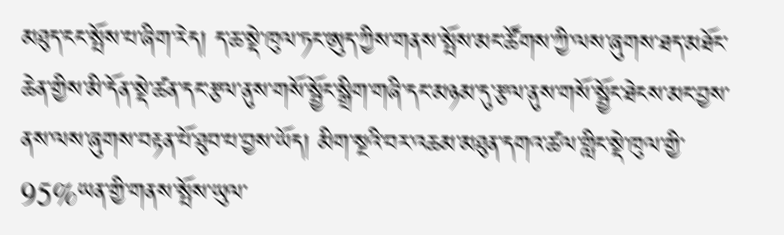མཐུད་ངང་སྤོས་པ་ཞིག་རེད། ད་ཆ་སྡེ་ཁུལ་ཏང་ཨུད་ཀྱིས་གནས་སྤོས་མང་ཚོགས་ཀྱི་ལས་ཞུགས་ཐད་མཐོང་ཆེན་གྱིས་མི་དོན་སྡེ་ཚན་དང་རྩལ་ནུས་གསོ་སྦྱོང་སྒྲིག་གཞི་དང་མཉམ་དུ་རྩལ་ནུས་གསོ་སྦྱོང་ཐེངས་མང་བྱས་ནས་ལས་ཞུགས་བརྟན་པོ་ཐུབ་པ་བྱས་ཡོད། མིག་སྔའི་བར་འཆམ་མཐུན་དགའ་ཚལ་གླིང་སྡེ་ཁུལ་གྱི་95%ཡན་གྱི་གནས་སྤོས་ཡུལ་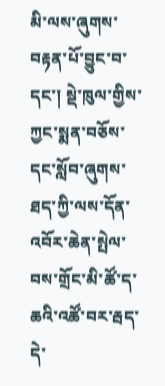མི་ལས་ཞུགས་བརྟན་པོ་བྱུང་བ་དང་། སྡེ་ཁུལ་གྱིས་ཀྱང་སྨན་བཅོས་དང་སློབ་ཞུགས་ཐད་ཀྱི་ལས་དོན་འབོར་ཆེན་སྤེལ་བས་གྲོང་མི་ཚོ་ད་ཆའི་འཚོ་བར་རྦད་དེ་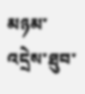མཉམ་འདྲེས་ཐུབ་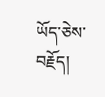ཡོད་ཅེས་བརྗོད།